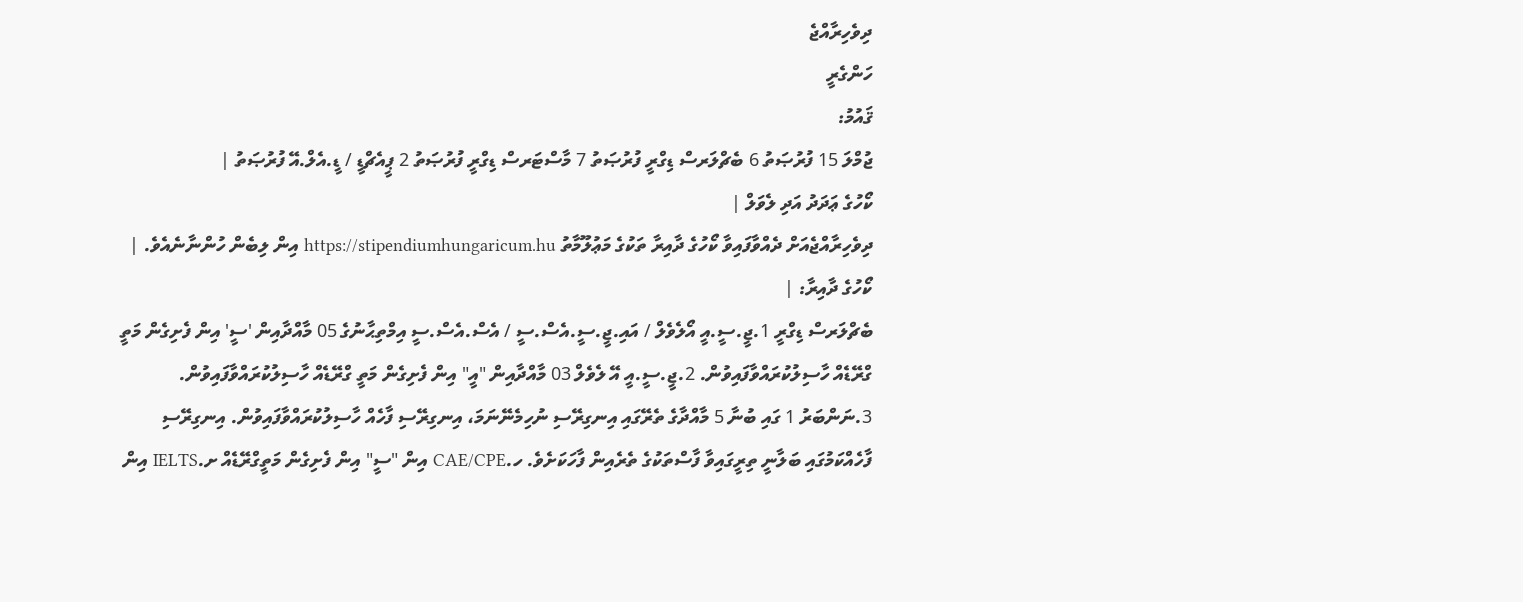ދިވެހިރާއްޖެ
ހަންގެރީ
ޤައުމު:
ޖުމްލަ 15 ފުރުޞަތު 6 ބެޗްލަރސް ޑިގްރީ ފުރުޞަތު 7 މާސްޓަރސް ޑިގްރީ ފުރުޞަތު 2 ޕީއެޗްޑީ / ޑީ.އެލް.އޭ ފުރުޞަތު |
ކޯހުގެ ޢަދަދު އަދި ލެވަލް |
ދިވެހިރާއްޖެއަށް ދެއްވާފައިވާ ކޯހުގެ ދާއިރާ ތަކުގެ މަޢުލޫމާތު https://stipendiumhungaricum.hu އިން ލިބެން ހުންނާނެއެވެ. |
ކޯހުގެ ދާއިރާ: |
ބެޗްލަރސް ޑިގްރީ 1.ޖީ.ސީ.އީ އޯލެވެލް / އައި.ޖީ.ސީ.އެސް.ސީ / އެސް.އެސް.ސީ އިމްތިޙާނުގެ 05 މާއްދާއިން 'ސީ' އިން ފެށިގެން މަތީ ގްރޭޑެއް ހާސިލުކުރައްވާފައިވުން. 2.ޖީ.ސީ.އީ އޭ ލެވެލް 03 މާއްދާއިން "އީ" އިން ފެށިގެން މަތީ ގްރޭޑެއް ހާސިލުކުރައްވާފައިވުން. 3.ނަންބަރު 1 ގައި ބުނާ 5 މާއްދާގެ ތެރޭގައި އިނގިރޭސި ނުހިމެނޭނަމަ، އިނގިރޭސި ފާހެއް ހާސިލުކުރައްވާފައިވުން. އިނގިރޭސި ފާހެއްކަމުގައި ބަލާނީ ތިރީގައިވާ ފާސްތަކުގެ ތެރެއިން ފާހަކަށެވެ. ހ.CAE/CPE އިން "ސީ" އިން ފެށިގެން މަތީގްރޭޑެއް ށ.IELTS އިން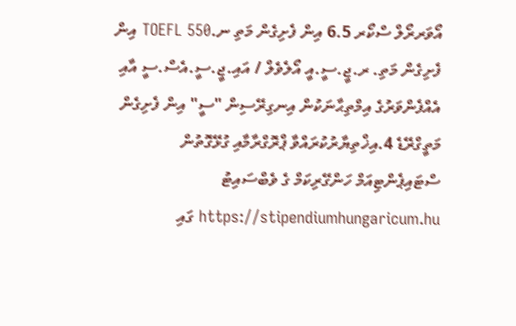އޯވަރރޯލް ސްކޯރ 6.5 އިން ފެށިގެން މަތި ނ.TOEFL 550 އިން ފެށިގެން މަތި. ރ.ޖީ.ސީ.އީ އޯލެވެލް / އައި.ޖީ.ސީ.އެސް.ސީ އާއި އެއްފެންވަރުގެ އިމްތިޙާނަކުން އިނގިރޭސިން "ސީ" އިން ފެށިގެން މަތީގްރޭޑެ 4.އިޚްތިޔާރުކުރައްވާ ޕްރޮގްރާމާއި ގުޅޭގޮތުން ސްޓައިޕެންޓިއަމް ހަންގޭރިކަމް ގެ ވެބްސައިޓު https://stipendiumhungaricum.hu ގައި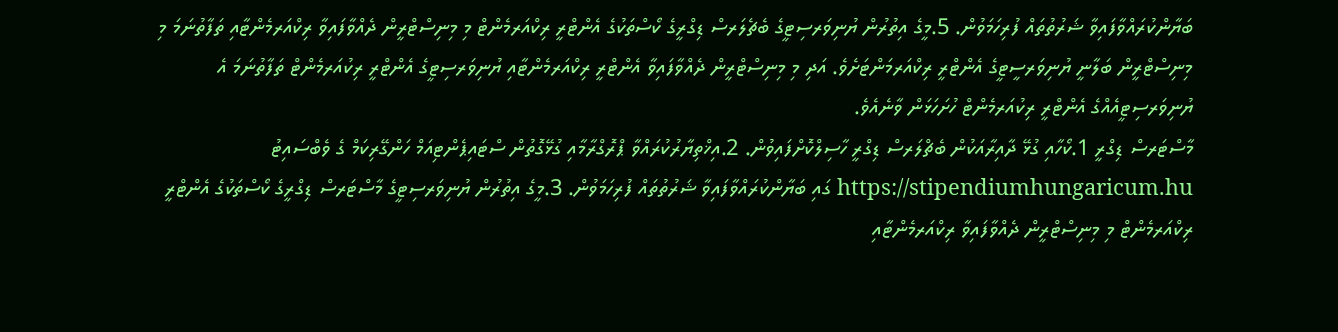ބަޔާންކުރައްވާފައިވާ ޝަރުތުތައް ފުރިހަމަވުން. 5.މީގެ އިތުރުން ޔުނިވަރސިޓީގެ ބެޗެލަރސް ޑިގްރީގެ ކޯސްތަކުގެ އެންޓްރީ ރިކްއަރމެންޓް މި މިނިސްޓްރީން ދެއްވާފައިވާ ރިކްއަރމެންޓާއި ތަފާތުނަމަ މި މިނިސްޓްރީން ބަލާނީ ޔުނިވަރސީޓީގެ އެންޓްރީ ރިކްއަރމަންޓަށެވެ. އަދި މި މިނިސްޓްރީން ދެއްވާފައިވާ އެންޓްރީ ރިކްއަރމެންޓާއި ޔުނިވަރސިޓީގެ އެންޓްރީ ރިކުއަރމެންޓް ތަފާތުނަމަ އެ ޔުނިވަރސިޓީއެއްގެ އެންޓްރީ ރިކުއަރމެންޓް ހުށަހަޅަން ވާނެއެވެ.
މާސްޓަރސް ޑިގްރީ 1.ކޯހާއި ގުޅޭ ދާއިރާއަކުން ބެޗްލަރސް ޑިގްރީ ހާސިލްކޮށްފައިވުން. 2.އިޚްތިޔާރުކުރައްވާ ޕްރޮގްރާމާއި ގުޅޭގޮތުން ސްޓައިޕެންޓިއަމް ހަންގޭރިކަމް ގެ ވެބްސައިޓު https://stipendiumhungaricum.hu ގައި ބަޔާންކުރައްވާފައިވާ ޝަރުތުތައް ފުރިހަމަވުން. 3.މީގެ އިތުރުން ޔުނިވަރސިޓީގެ މާސްޓަރސް ޑިގްރީގެ ކޯސްތަކުގެ އެންޓްރީ ރިކްއަރމެންޓް މި މިނިސްޓްރީން ދެއްވާފައިވާ ރިކްއަރމެންޓާއި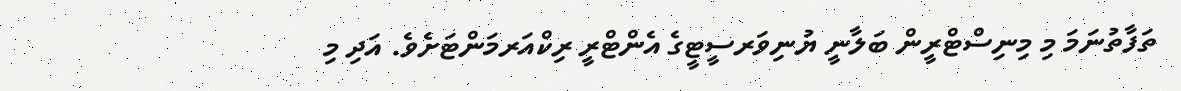ތަފާތުނަމަ މި މިނިސްޓްރީން ބަލާނީ ޔުނިވަރސީޓީގެ އެންޓްރީ ރިކްއަރމަންޓަށެވެ. އަދި މި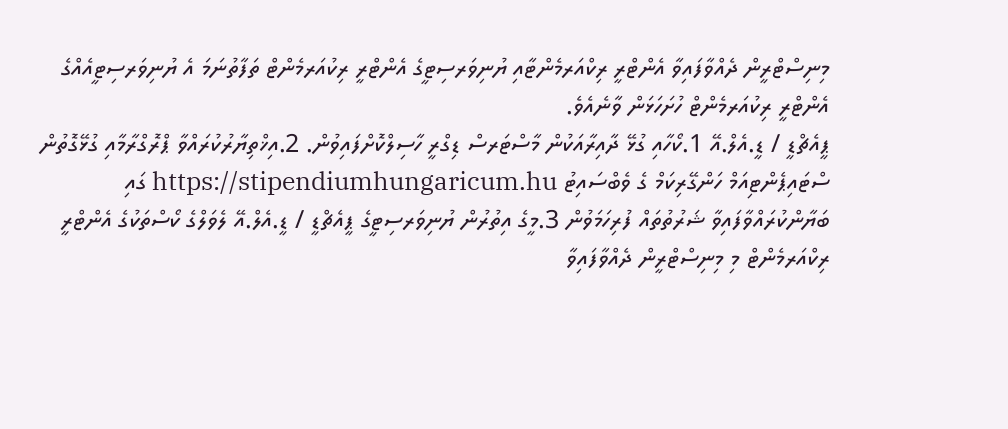މިނިސްޓްރީން ދެއްވާފައިވާ އެންޓްރީ ރިކްއަރމެންޓާއި ޔުނިވަރސިޓީގެ އެންޓްރީ ރިކުއަރމެންޓް ތަފާތުނަމަ އެ ޔުނިވަރސިޓީއެއްގެ އެންޓްރީ ރިކުއަރމެންޓް ހުށަހަޅަން ވާނެއެވެ.
ޕީއެޗްޑީ / ޑީ.އެލް.އޭ 1.ކޯހާއި ގުޅޭ ދާއިރާއަކުން މާސްޓަރސް ޑިގްރީ ހާސިލްކޮށްފައިވުން. 2.އިޚްތިޔާރުކުރައްވާ ޕްރޮގްރާމާއި ގުޅޭގޮތުން ސްޓައިޕެންޓިއަމް ހަންގޭރިކަމް ގެ ވެބްސައިޓު https://stipendiumhungaricum.hu ގައި ބަޔާންކުރައްވާފައިވާ ޝަރުތުތައް ފުރިހަމަވުން 3.މީގެ އިތުރުން ޔުނިވަރސިޓީގެ ޕީއެޗްޑީ / ޑީ.އެލް.އޭ ލެވަލްގެ ކޯސްތަކުގެ އެންޓްރީ ރިކްއަރމެންޓް މި މިނިސްޓްރީން ދެއްވާފައިވާ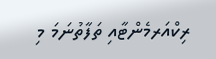ރިކްއަރމެންޓާއި ތަފާތުނަމަ މި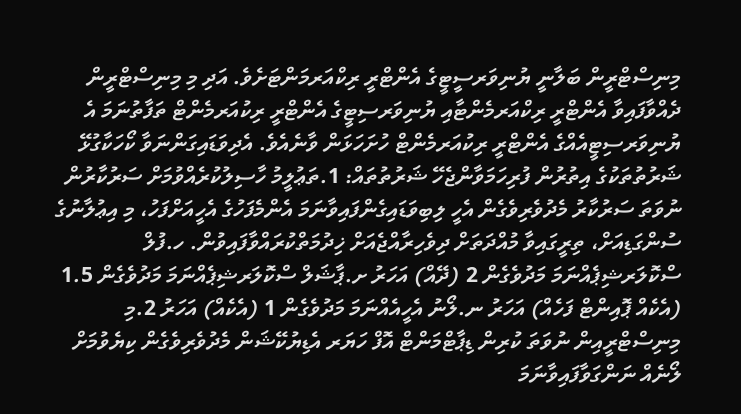މިނިސްޓްރީން ބަލާނީ ޔުނިވަރސީޓީގެ އެންޓްރީ ރިކްއަރމަންޓަށެވެ. އަދި މި މިނިސްޓްރީން ދެއްވާފައިވާ އެންޓްރީ ރިކްއަރމެންޓާއި ޔުނިވަރސިޓީގެ އެންޓްރީ ރިކުއަރމެންޓް ތަފާތުނަމަ އެ ޔުނިވަރސިޓީއެއްގެ އެންޓްރީ ރިކުއަރމެންޓް ހުށަހަޅަން ވާނެއެވެ. އެދިވަޑައިގަންނަވާ ކޯހަކާގުޅޭ ޝަރުތުތަކުގެ އިތުރުން ފުރިހަމަވާންޖެހޭ ޝަރުތުތައް: 1.ތަޢުލީމު ހާސިލުކުރެއްވުމަށް ސަރުކާރުން ނުވަތަ ސަރުކާރު މެދުވެރިވެގެން އެހީ ލިބިވަޑައިގެންފައިވާނަމަ އެންމެފަހުގެ އެހީއަށްފަހު، މި އިޢުލާނުގެ ސުންގަޑިއަށް، ތިރީގައިވާ މުއްދަތަށް ދިވެހިރާއްޖެއަށް ޚިދުމަތްކުރައްވާފައިވުން. ހ.ފުލް ސްކޮލަރޝިޕެއްނަމަ މަދުވެގެން 2 (ދޭއް) އަހަރު ށ.ޕާޝަލް ސްކޮލަރޝިޕެއްނަމަ މަދުވެގެން 1.5 (އެކެއް ޕޮއިންޓް ފަހެއް) އަހަރު ނ.ލޯނު އެހީއެއްނަމަ މަދުވެގެން 1 (އެކެއް) އަހަރު 2.މި މިނިސްޓްރީއިން ނުވަތަ ކުރިން ޑިޕާޓްމަންޓް އޮފް ހަޔަރ އެޑިޔުކޭޝަން މެދުވެރިވެގެން ކިޔެވުމަށް ލޯނެއް ނަންގަވާފައިވާނަމަ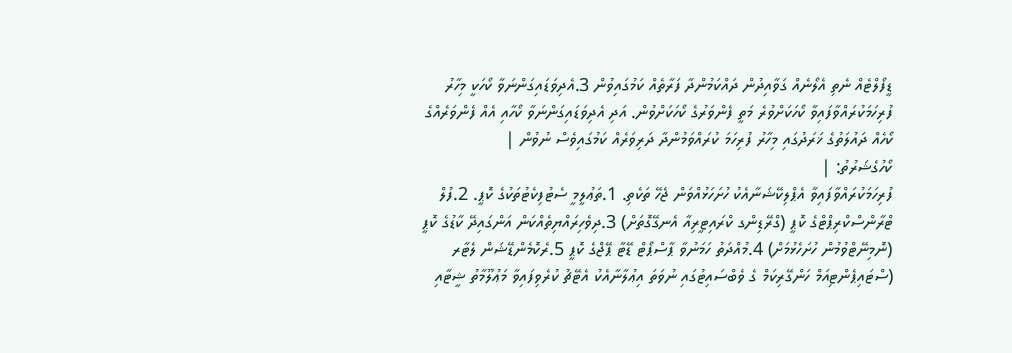ޑީފޯލްޓެއް ނެތި އެލޯނެއް ގަވާއިދުން ދައްކަމުންދާ ފަރާތެއް ކަމުގައިވުން 3.އެދިވަޑައިގަންނަވާ ކޯހަކީ މިހާރު ފުރިހަމަކުރައްވާފައިވާ ކޯހަކަށްވުރެ މަތީ ފެންވަރުގެ ކޯހަކަށްވުން. އަދި އެދިވަޑައިގަންނަވާ ކޯހާއި އެއް ފެންވަރެއްގެ ކޯހެއް ދައުލަތުގެ ޚަރަދުގައި މިހާރު ފުރިހަމަ ކުރައްވަމުންދާ ދަރިވަރެއް ކަމުގައިވެސް ނުވުން |
ކޯހުގެޝަރުތު: |
ފުރިހަމަކުރައްވާފައިވާ އެޕްލިކޭޝަނާއެކު ހުށަހަޅުއްވަން ޖެހޭ ތަކެތި. 1.ތަޢުލީމީ ސެޓުފިކެޓުތަކުގެ ކޮޕީ. 2.ފުލް ޓްރާންސްކްރިޕްޓްގެ ކޮޕީ (ގްރޭޑިންގ ކްރައިޓީރިއާ އެނގޭގޮތަށް) 3.ދިވެހިރައްޔިތެއްކަން އަންގައިދޭ ކާޑުގެ ކޮޕީ (ނޮމިނޭޓްވުމުން ހުށަހެޅުމަށް) 4.މުއްދަތު ހަމަނުވާ ޕާސްޕޯޓް ޑޭޓާ ޕޭޖްގެ ކޮޕީ 5.ރެކޮމެންޑޭޝަން ލެޓާރ (ސްޓައިޕެންޓިއަމް ހަންގޭރިކަމް ގެ ވެބްސައިޓުގައި ނުވަތަ އިޢުލާނާއެކު އެޓޭޗު ކުރެވިފައިވާ މަޢުލޫމާތު ޝީޓާއި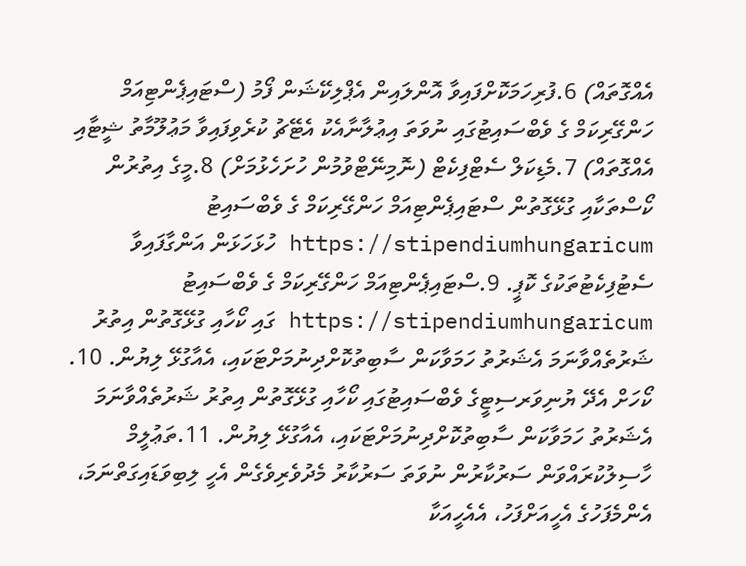އެއްގޮތައް) 6.ފުރިހަމަކޮށްފައިވާ އޮންލައިން އެޕްލިކޭޝަން ފޯމު (ސްޓައިޕެންޓިއަމް ހަންގޭރިކަމް ގެ ވެބްސައިޓުގައި ނުވަތަ އިޢުލާނާއެކު އެޓޭޗު ކުރެވިފައިވާ މަޢުލޫމާތު ޝީޓާއި އެއްގޮތައް) 7.މެޑިކަލް ސެޓްފިކެޓް (ނޮމިނޭޓްވުމުން ހުށަހެޅުމަށް) 8.މީގެ އިތުރުން ކޯސްތަކާއި ގުޅޭގޮތުން ސްޓައިޕެންޓިއަމް ހަންގޭރިކަމް ގެ ވެބްސައިޓު https://stipendiumhungaricum ހުޅަހަޅަން އަންގާފައިވާ ސެޓުފިކެޓުތަކުގެ ކޮޕީ. 9.ސްޓައިޕެންޓިއަމް ހަންގޭރިކަމް ގެ ވެބްސައިޓު https://stipendiumhungaricum ގައި ކޯހާއި ގުޅޭގޮތުން އިތުރު ޝަރުތެއްވާނަމަ އެޝަރުތު ހަމަވާކަން ސާބިތުކޮށްދިނުމަށްޓަކައި، އެއާގުޅޭ ލިޔުން. 10. ކޯހަށް އެދޭ ޔުނިވަރސިޓީގެ ވެބްސައިޓުގައި ކޯހާއި ގުޅޭގޮތުން އިތުރު ޝަރުތެއްވާނަމަ އެޝަރުތު ހަމަވާކަން ސާބިތުކޮށްދިނުމަށްޓަކައި، އެއާގުޅޭ ލިޔުން. 11.ތަޢުލީމް ހާސިލުކުރައްވަން ސަރުކާރުން ނުވަތަ ސަރުކާރު މެދުވެރިވެގެން އެހީ ލިބިވަޑައިގަތްނަމަ، އެންމެފަހުގެ އެހީއަށްފަހު، އެއެހީއަކާ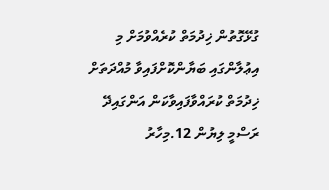ގުޅޭގޮތުން ޚިދުމަތް ކުރެއްވުމަށް މި އިޢުލާންގައި ބަޔާންކޮށްފައިވާ މުއްދަތަށް ޚިދުމަތް ކުރައްވާފައިވާކަން އަންގައިދޭ ރަސްމީ ލިޔުން 12.މިހާރު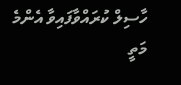ހާސިލް ކުރައްވާފައިވާ އެންމެ މަތީ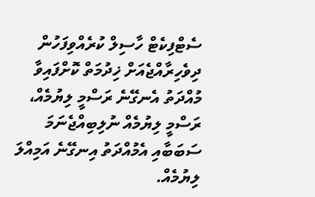ސެޓްފިކެޓް ހާސިލް ކުރެއްވިފަހުން ދިވެހިރާއްޖެއަށް ޚިދުމަތް ކޮށްފައިވާ މުއްދަތު އެނގޭނެ ރަސްމީ ލިޔުމެއް، ރަސްމީ ލިޔުމެއް ނުލިބިއްޖެނަމަ ސަބަބާއި އެމުއްދަތު އިނގޭނެ އަމިއްލަ ލިޔުމެއް.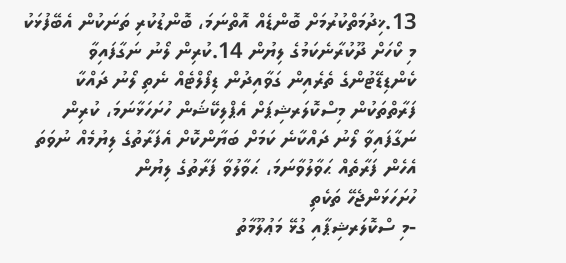13.ޚިދުމަތްކުރުމަށް ބޮންޑެއް އޮތްނަމަ، ބޮންޑުކުރި ތަނަކުން އެބޭފުޅަކު މި ކޯހަށް ދޫކުރާނެކަމުގެ ލިޔުން 14.ކުރިން ލޯނު ނަގާފައިވާ ކެންޑިޑޭޓުންގެ ތެރެއިން ގަވާއިދުން ޑިފޯލްޓެއް ނެތި ލޯނު ދައްކާ ފަރާތްތަކުން މިސްކޮލަރޝިޕަށް އެޕްލިކޭޝަން ހުށަހަޅާނަމަ، ކުރިން ނަގާފައިވާ ލޯނު ދައްކާނެ ކަމަށް ބަޔާންކޮށް އެފަރާތުގެ ލިޔުމެއް ނުވަތަ އެހެން ފަރާތެއް ޙަވާލުވާނަމަ، ޙަވާލުވާ ފަރާތުގެ ލިޔުން
ހުށަހަޅަންޖެހޭ ތަކެތި
-މި ސްކޮލަރޝިޕާއި ގުޅޭ މަޢުލޫމާތު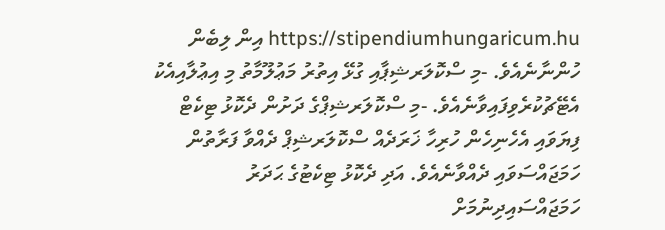https://stipendiumhungaricum.hu އިން ލިބެން ހުންނާނެއެވެ. -މި ސްކޮލަރޝިޕާއި ގުޅޭ އިތުރު މަޢުލޫމާތު މި އިޢުލާއިއެކު އެޓޭޗުކުރެވިފައިވާނެއެވެ. -މި ސްކޮލަރޝިޕްގެ ދަށުން ދެކޮޅު ޓިކެޓް ފިޔަވައި އެހެނިހެން ހުރިހާ ޚަރަދެއް ސްކޮލަރޝިޕް ދެއްވާ ފަރާތުން ހަމަޖައްސަވައި ދެއްވާނެއެވެ. އަދި ދެކޮޅު ޓިކެޓުގެ ޙަދަރު ހަމަޖައްސައިދިނުމަށް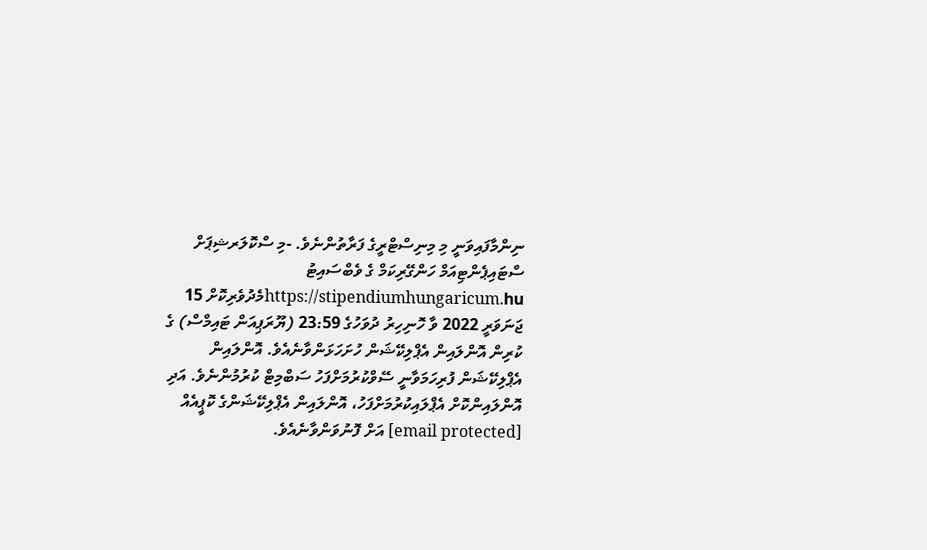ނިންމާފައިވަނީ މި މިނިސްޓްރީގެ ފަރާތުންނެވެ. -މި ސްކޮލަރޝިޕަށް ސްޓައިޕެންޓިއަމް ހަންގޭރިކަމް ގެ ވެބްސައިޓު https://stipendiumhungaricum.huމެދުވެރިކޮށް 15 ޖަނަވަރީ 2022 ވާ ހޮނިހިރު ދުވަހުގެ 23:59 (ޔޫރަޕިއަން ޓައިމްސް) ގެ ކުރިން އޮންލައިން އެޕްލިކޭޝަން ހުށަހަޅަންވާނެއެވެ. އޮންލައިން އެޕްލިކޭޝަން ފުރިހަމަވާނީ ސޭވްކުރުމަށްފަހު ސަބްމިޓް ކުރުމުންނެވެ. އަދި އޮންލައިންކޮށް އެޕްލައިކުރުމަށްފަހު، އޮންލައިން އެޕްލިކޭޝަންގެ ކޮޕީއެއް [email protected] އަށް ފޮނުވަންވާނެއެވެ.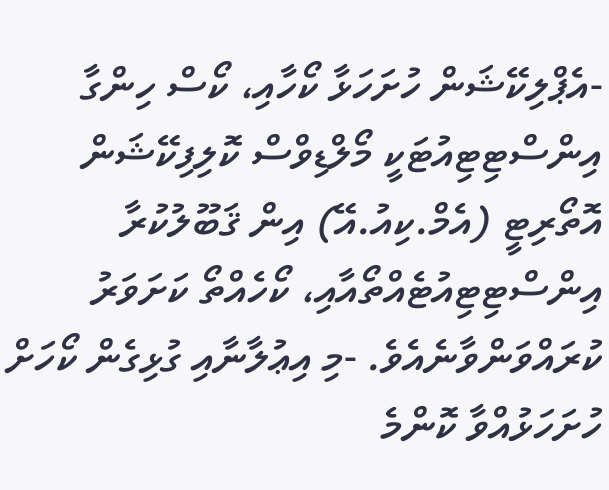-އެޕްލިކޭޝަން ހުށަހަޅާ ކޯހާއި، ކޯސް ހިންގާ އިންސްޓިޓިއުޓަކީ މޯލްޑިވްސް ކޮލިފިކޭޝަން އޮތޯރިޓީ (އެމް.ކިއު.އޭ) އިން ޤަބޫލުކުރާ އިންސްޓިޓިއުޓެއްތޯއާއި، ކޯހެއްތޯ ކަށަވަރު ކުރައްވަންވާނެއެވެ. -މި އިޢުލާނާއި ގުޅިގެން ކޯހަށް ހުށަހަޅުއްވާ ކޮންމެ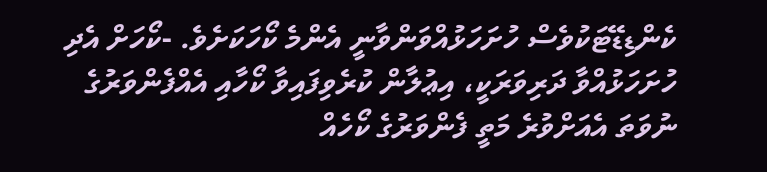ކެންޑިޑޭޓަކުވެސް ހުށަހަޅުއްވަންވާނީ އެންމެ ކޯހަކަށެވެ. -ކޯހަށް އެދި ހުށަހަޅުއްވާ ދަރިވަރަކީ، އިޢުލާން ކުރެވިފައިވާ ކޯހާއި އެއްފެންވަރުގެ ނުވަތަ އެއަށްވުރެ މަތީ ފެންވަރުގެ ކޯހެއް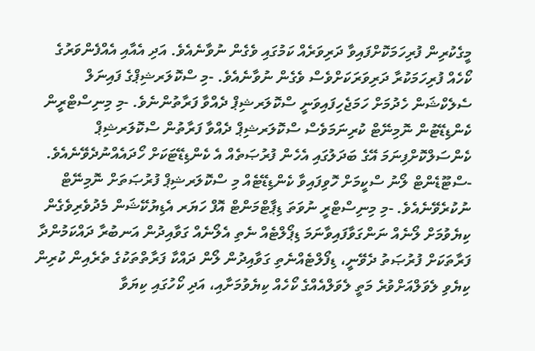މީގެކުރިން ފުރިހަމަކޮށްފައިވާ ދަރިވަރެއް ކަމުގައި ވެގެން ނުވާނެއެވެ. އަދި އެއާއި އެއްފެންވަރުގެ ކޯހެއް ފުރިހަމަކުރާ ދަރިވަރަކަށްވެސް ވެގެން ނުވާނެއެވެ. -މި ސްކޮލަރޝިޕްގެ ފައިނަލް ސެލެކްޝަން ހެދުމަށް ހަމަޖެހިފައިވަނީ ސްކޮލަރޝިޕް ދެއްވާ ފަރާތުންނެވެ. -މި މިނިސްޓްރީން ކެންޑިޑޭޓުން ނޮމިނޭޓް ކުރިނަމަވެސް ސްކޮލަރޝިޕް ދެއްވާ ފަރާތުން ސްކޮލަރޝިޕް ކެންސަލްކޮށްފިނަމަ އޭގެ ބަދަލުގައި އެހެން ފުރުޞަތެއް އެ ކެންޑިޑޭޓަކަށް ހޯދައެއްނުދެވޭނެއެވެ. -ސްޓޫޑެންޓް ލޯނު ސްކީމަށް ހޮވިފައިވާ ކެންޑިޑޭޓެއް މި ސްކޮލަރޝިޕް ފުރުޞަތަށް ނޮމިނޭޓް ނުކުރެވޭނެއެވެ. -މި މިނިސްޓްރީ ނުވަތަ ޑިޕާޓްމަންޓް އޮފް ހަޔަރ އެޑިޔުކޭޝަން މެދުވެރިވެގެން ކިޔެވުމަށް ލޯނެއް ނަންގަވާފައިވާނަމަ ޑިޕޯލްޓެއް ނެތި އެލޯނެއް ގަވާއިދުން އަނބުރާ ދައްކަމުންދާ ފަރާތަކަށް ފުރުޞަތު ދެވޭނީ، ޑިފޯލްޓެއްނެތި ގަވާއިދުން ލޯން ދައްކާ ފަރާތްތަކުގެ ތެރެއިން ކުރިން ކިޔެވި ލެވަލްއަށްވުރެ މަތީ ލެވަލްއެއްގެ ކޯހެއް ކިޔެވުމަށާއި، އަދި ކޯހުގައި ކިޔަވާ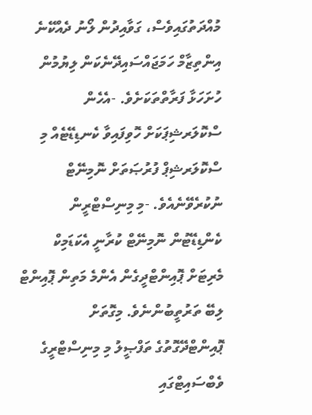މުއްދަތުގައިވެސް، ގަވާއިދުން ލޯނު ދެއްކޭނެ އިންތިޒާމް ހަމަޖައްސައިދޭނެކަން ލިޔުމުން ހުށަހަޅާ ފަރާތްތަކަށެވެ. -އެހެން ސްކޮލަރޝިޕަކަށް ހޮވިފައިވާ ކެނޑިޑޭޓެއް މި ސްކޮލަރޝިޕް ފުރުޞަތަށް ނޮމިނޭޓް ނުކުރެވޭނެއެވެ. -މި މިނިސްޓްރީން ކެންޑިޑޭޓުން ނޮމިނޭޓް ކުރާނީ އެކަޑަމިކް މެރިޓަށް ޕޮއިންޓްދީގެން އެންމެ މަތިން ޕޮއިންޓް ލިބޭ ތަރުތީބުންނެވެ. މިގޮތަށް ޕޮއިންޓްދޭގޮތުގެ ތަފްޞީލު މި މިނިސްޓްރީގެ ވެބްސައިޓްގައި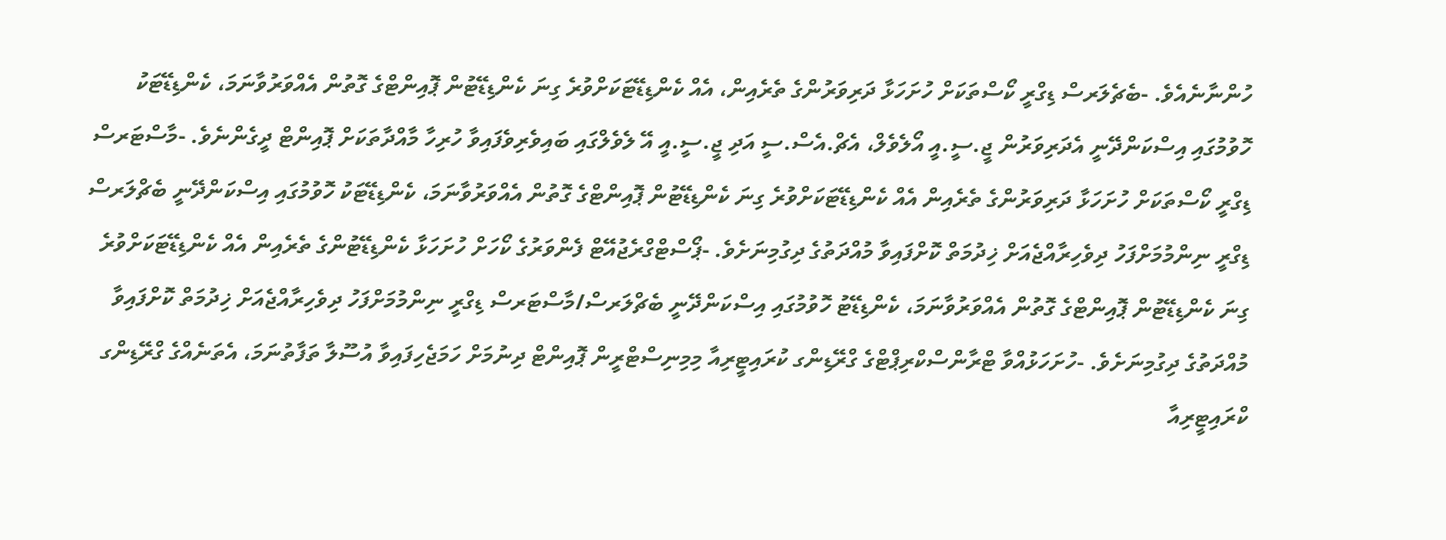ހުންނާނެއެވެ. -ބެޗެލަރސް ޑިގްރީ ކޯސްތަކަށް ހުށަހަޅާ ދަރިވަރުންގެ ތެރެއިން، އެއް ކެންޑިޑޭޓަކަށްވުރެ ގިނަ ކެންޑިޑޭޓުން ޕޮއިންޓްގެ ގޮތުން އެއްވަރުވާނަމަ، ކެންޑިޑޭޓަކު ހޮވުމުގައި އިސްކަންދޭނީ އެދަރިވަރުން ޖީ.ސީ.އީ އޯލެވެލް، އެޗް.އެސް.ސީ އަދި ޖީ.ސީ.އީ އޭ ލެވެލްގައި ބައިވެރިވެފައިވާ ހުރިހާ މާއްދާތަކަށް ޕޮއިންޓް ދީގެންނެވެ. -މާސްޓަރސް ޑިގްރީ ކޯސްތަކަށް ހުށަހަޅާ ދަރިވަރުންގެ ތެރެއިން އެއް ކެންޑިޑޭޓަކަށްވުރެ ގިނަ ކެންޑިޑޭޓުން ޕޮއިންޓްގެ ގޮތުން އެއްވަރުވާނަމަ، ކެންޑިޑޭޓަކު ހޮވުމުގައި އިސްކަންދޭނީ ބެޗްލަރސް ޑިގްރީ ނިންމުމަށްފަހު ދިވެހިރާއްޖެއަށް ޚިދުމަތް ކޮށްފައިވާ މުއްދަތުގެ ދިގުމިނަށެވެ. -ޕޯސްޓްގްރެޖުއޭޓް ފެންވަރުގެ ކޯހަށް ހުށަހަޅާ ކެންޑިޑޭޓުންގެ ތެރެއިން އެއް ކެންޑިޑޭޓަކަށްވުރެ ގިނަ ކެންޑިޑޭޓުން ޕޮއިންޓްގެ ގޮތުން އެއްވަރުވާނަމަ، ކެންޑިޑޭޓު ހޮވުމުގައި އިސްކަންދޭނީ ބެޗްލަރސް/މާސްޓަރސް ޑިގްރީ ނިންމުމަށްފަހު ދިވެހިރާއްޖެއަށް ޚިދުމަތް ކޮށްފައިވާ މުއްދަތުގެ ދިގުމިނަށެވެ. -ހުށަހަޅުއްވާ ޓްރާންސްކްރިޕްޓްގެ ގްރޭޑިންގ ކުރައިޓީރިއާ މިމިނިސްޓްރީން ޕޮއިންޓް ދިނުމަށް ހަމަޖެހިފައިވާ އުސޫލާ ތަފާތުނަމަ، އެތަނެއްގެ ގްރޭޑިންގ ކްރައިޓީރިއާ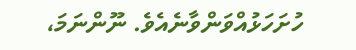ހުށަހަޅުއްވަންވާނެއެވެ. ނޫންނަމަ،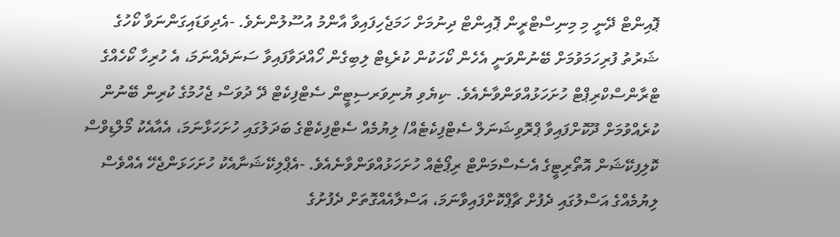ޕޮއިންޓް ދޭނީ މި މިނިސްޓްރީން ޕޮއިންޓް ދިނުމަށް ހަމަޖެހިފައިވާ އާންމު އުސޫލުންނެވެ. -އެދިވަޑައިގަންނަވާ ކޯހުގެ ޝަރުތު ފުރިހަމަވުމަށް ބޭނުންވަނީ އެހެން ކޯހަކުން ކުރެޑިޓް ލިބިގެން ހޯއްދަވާފައިވާ ސަނަދެއްނަމަ، އެ ހުރިހާ ކޯހެއްގެ ޓްރާންސްކްރިޕްޓް ހުށަހަޅުއްވަންވާނެއެވެ. -ކިޔެވި ޔުނިވަރސިޓީން ސެޓްފިކެޓް ދޭ ދުވަސް ޖެހުމުގެ ކުރިން ބޭނުން ކުރެއްވުމަށް ދޫކޮށްފައިވާ ޕްރޮވިޝަނަލް ސެޓްފިކެޓެއް/ ލިޔުމެއް ސެޓްފިކެޓްގެ ބަދަލުގައި ހުށަހަޅާނަމަ، އެއާއެކު މޯލްޑިވްސް ކޮލިފިކޭޝަން އޮތޯރިޓީގެ އެސެސްމަންޓް ރިޕޯޓެއް ހުށަހަޅުއްވަންވާނެއެވެ. -އެޕްލިކޭޝަނާއެކު ހުށަހަޅަންޖެހޭ އެއްވެސް ލިޔުމެއްގެ އަސްލުގައި ދެފުށް ޗާޕްކޮށްފައިވާނަމަ، އަސްލާއެއްގޮތަށް ދެފުށުގެ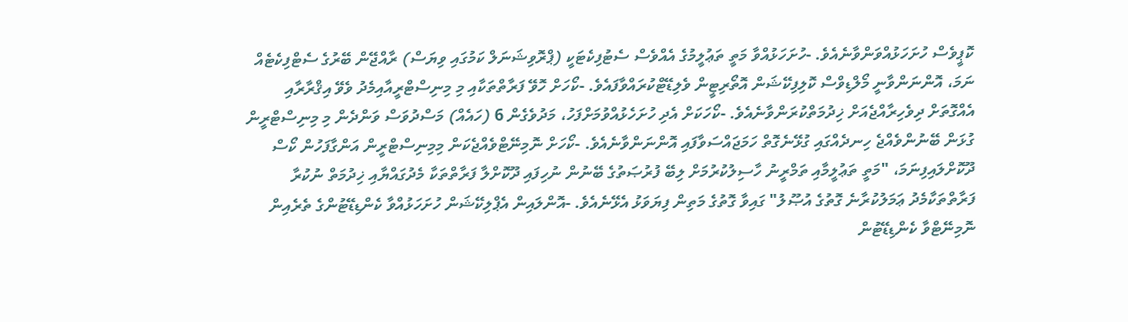ކޮޕީވެސް ހުށަހަޅުއްވަންވާނެއެވެ. -ހުށަހަޅުއްވާ މަތީ ތަޢުލީމުގެ އެއްވެސް ސެޓުފިކެޓަކީ (ޕްރޮވިޝަނަލް ކަމުގައި ވިޔަސް) ރާއްޖޭން ބޭރުގެ ސެޓްފިކެޓެއް ނަމަ، އޮންނަންވާނީ މޯލްޑިވްސް ކޮލިފިކޭޝަން އޮތޯރިޓީން ވެލިޑޭޓްކުރައްވާފައެވެ. -ކޯހަށް ހޮވޭ ފަރާތްތަކާއި މި މިނިސްޓްރީއާއިމެދު ވެވޭ އިޤްރާރާއި އެއްގޮތަށް ދިވެހިރާއްޖެއަށް ޚިދުމަތްކުރަންވާނެއެވެ. -ކޯހަކަށް އެދި ހުށަހެޅުއްވުމަށްފަހު، މަދުވެގެން 6 (ހައެއް) މަސްދުވަސް ވަންދެން މި މިނިސްޓްރީން ގުޅަން ބޭނުންވެއްޖެ ހިނދެއްގައި ގުޅޭނެގޮތް ހަމަޖައްސަވާފައި އޮންނަންވާނެއެވެ. -ކޯހަށް ނޮމިނޭޓްވެއްޖެކަން މިމިނިސްޓްރީން އަންގާފަހުން ކޯސް ދޫކޮށްލައިފިނަމަ، "މަތީ ތަޢުލީމާއި ތަމްރީނު ހާސިލުކުރުމަށް ލިބޭ ފުރުޞަތުގެ ބޭނުން ނުހިފައި ދޫކޮށްލާ ފަރާތްތަކާ މެދުގައްޔާއި ޚިދުމަތް ނުކުރާ ފަރާތްތަކާމެދު ޢަމަލުކުރާނެ ގޮތުގެ އުޞޫލު" ގައިވާ ގޮތުގެ މަތިން ފިޔަވަޅު އެޅޭނެއެވެ. -އޮންލައިން އެޕްލިކޭޝަން ހުށަހަޅުއްވާ ކެންޑިޑޭޓުންގެ ތެރެއިން ނޮމިނޭޓްވާ ކެންޑިޑޭޓުން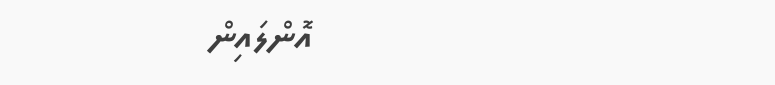އޮންލައިން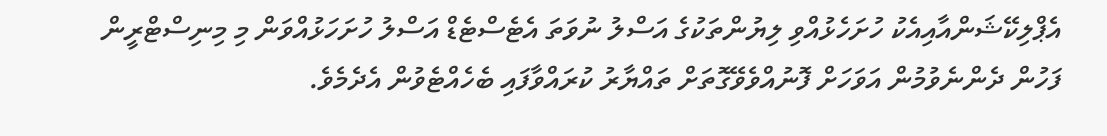އެޕްލިކޭޝަންއާއިއެކު ހުށަހެޅުއްވި ލިޔުންތަކުގެ އަސްލު ނުވަތަ އެޓެސްޓެޑް އަސްލު ހުށަހަޅުއްވަން މި މިނިސްޓްރީން ފަހުން ދެންނެވުމުން އަވަހަށް ފޮނުއްވެވޭގޮތަށް ތައްޔާރު ކުރައްވާފައި ބެހެއްޓެވުން އެދެމެވެ.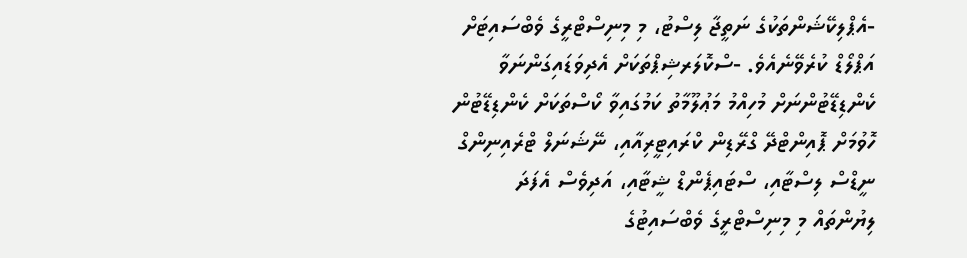-އެޕްލިކޭޝަންތަކުގެ ނަތީޖާ ލިސްޓު، މި މިނިސްޓްރީގެ ވެބްސައިޓަށް އަޕްލޯޑް ކުރެވޭނެއެވެ. -ސްކޮލަރޝިޕްތަކަށް އެދިވަޑައިގަންނަވާ ކެންޑިޑޭޓުންނަށް މުހިއްމު މަޢުލޫމާތު ކަމުގައިވާ ކޯސްތަކަށް ކެންޑިޑޭޓުން ހޮވުމަށް ޕޮއިންޓްދޭ ގްރޭޑިން ކްރައިޓީރިއާއި، ނޭޝަނަލް ޓްރެއިނިންގް ނީޑްސް ލިސްޓާއި، ސްޓައިޕެންޑް ޝީޓާއި، އަދިވެސް އެފަދަ ލިޔުންތައް މި މިނިސްޓްރީގެ ވެބްސައިޓުގެ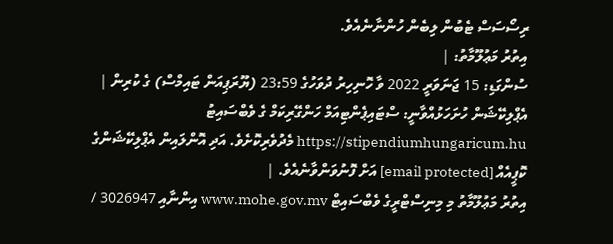ރިސޯސަސް ޓެބުން ލިބެން ހުންނާނެއެވެ.
އިތުރު މަޢުލޫމާތު: |
ސުންގަޑި: 15 ޖަނަވަރީ 2022 ވާ ހޮނިހިރު ދުވަހުގެ 23:59 (ޔޫރަޕިއަން ޓައިމްސް) ގެ ކުރިން |
އެޕްލިކޭޝަން ހުށަހަޅުއްވާނީ: ސްޓައިޕެންޓިއަމް ހަންގޭރިކަމް ގެ ވެބްސައިޓު https://stipendiumhungaricum.hu މެދުވެރިކޮށެވެ. އަދި އޮންލައިން އެޕްލިކޭޝަންގެ ކޮޕީއެއް [email protected] އަށް ފޮނުވަންވާނެއެވެ. |
އިތުރު މަޢުލޫމާތު މި މިނިސްޓްރީގެ ވެބްސައިޓް www.mohe.gov.mv އިންނާއި 3026947 /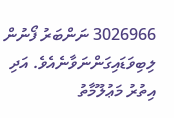3026966 ނަންބަރު ފޯނުން ލިބިވަޑައިގަންނަވާނެއެވެ. އަދި އިތުރު މަޢުލޫމާތު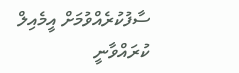ސާފުކުރެއްވުމަށް އީމެއިލް ކުރައްވާނީ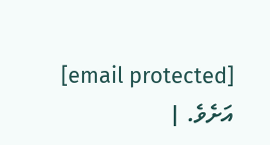[email protected] އަށެވެ. |